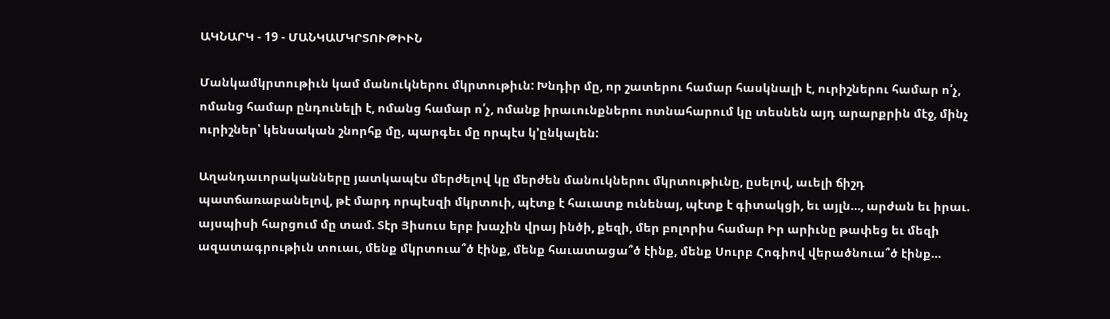ԱԿՆԱՐԿ - 19 - ՄԱՆԿԱՄԿՐՏՈՒԹԻՒՆ

Մանկամկրտութիւն կամ մանուկներու մկրտութիւն: Խնդիր մը, որ շատերու համար հասկնալի է, ուրիշներու համար ո՛չ, ոմանց համար ընդունելի է, ոմանց համար ո՛չ, ոմանք իրաւունքներու ոտնահարում կը տեսնեն այդ արարքրին մէջ, մինչ ուրիշներ՝ կենսական շնորհք մը, պարգեւ մը որպէս կ՚ընկալեն:

Աղանդաւորականները յատկապէս մերժելով կը մերժեն մանուկներու մկրտութիւնը, ըսելով, աւելի ճիշդ պատճառաբանելով, թէ մարդ որպէսզի մկրտուի, պէտք է հաւատք ունենայ, պէտք է գիտակցի, եւ այլն…, արժան եւ իրաւ. այսպիսի հարցում մը տամ. Տէր Յիսուս երբ խաչին վրայ ինծի, քեզի, մեր բոլորիս համար Իր արիւնը թափեց եւ մեզի ազատագրութիւն տուաւ, մենք մկրտուա՞ծ էինք, մենք հաւատացա՞ծ էինք, մենք Սուրբ Հոգիով վերածնուա՞ծ էինք…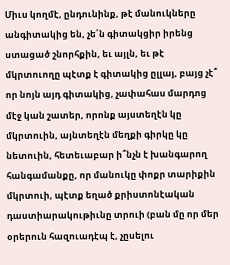Միւս կողմէ, ընդունինք, թէ մանուկները անգիտակից են, չե՛ն գիտակցիր իրենց ստացած շնորհքին, եւ այլն, եւ թէ մկրտուողը պէտք է գիտակից ըլլայ, բայց չէ՞ որ նոյն այդ գիտակից, չափահաս մարդոց մէջ կան շատեր, որոնք այստեղէն կը մկրտուին, այնտեղէն մեղքի գիրկը կը նետուին, հետեւաբար ի՞նչն է խանգարող հանգամանքը, որ մանուկը փոքր տարիքին մկրտուի, պէտք եղած քրիստոնէական դաստիարակութիւնը տրուի (բան մը որ մեր օրերուն հազուադէպ է, չըսելու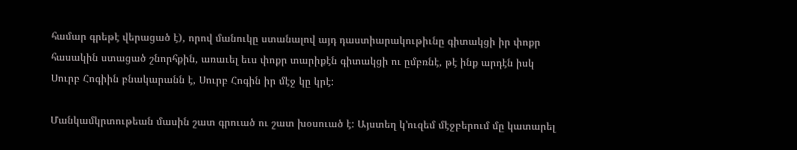համար գրեթէ վերացած է), որով մանուկը ստանալով այդ դաստիարակութիւնը գիտակցի իր փոքր հասակին ստացած շնորհքին, առաւել եւս փոքր տարիքէն գիտակցի ու ըմբռնէ, թէ ինք արդէն իսկ Սուրբ Հոգիին բնակարանն է, Սուրբ Հոգին իր մէջ կը կրէ:

Մանկամկրտութեան մասին շատ գրուած ու շատ խօսուած է: Այստեղ կ՚ուզեմ մէջբերում մը կատարել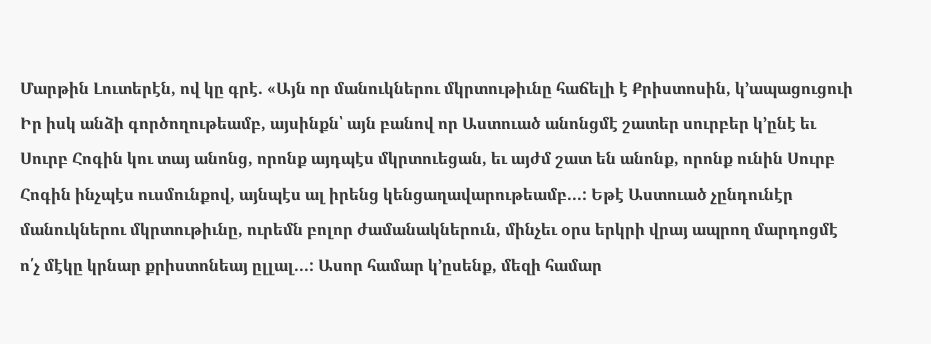Մարթին Լուտերէն, ով կը գրէ. «Այն որ մանուկներու մկրտութիւնը հաճելի է Քրիստոսին, կ՚ապացուցուի Իր իսկ անձի գործողութեամբ, այսինքն՝ այն բանով որ Աստուած անոնցմէ շատեր սուրբեր կ՚ընէ եւ Սուրբ Հոգին կու տայ անոնց, որոնք այդպէս մկրտուեցան, եւ այժմ շատ են անոնք, որոնք ունին Սուրբ Հոգին ինչպէս ուսմունքով, այնպէս ալ իրենց կենցաղավարութեամբ...: Եթէ Աստուած չընդունէր մանուկներու մկրտութիւնը, ուրեմն բոլոր ժամանակներուն, մինչեւ օրս երկրի վրայ ապրող մարդոցմէ ո՛չ մէկը կրնար քրիստոնեայ ըլլալ...: Ասոր համար կ՚ըսենք, մեզի համար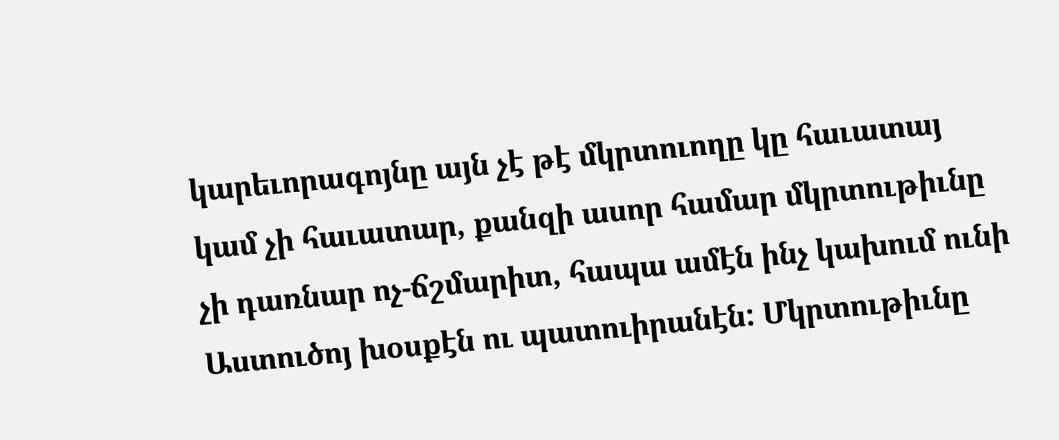կարեւորագոյնը այն չէ թէ մկրտուողը կը հաւատայ կամ չի հաւատար, քանզի ասոր համար մկրտութիւնը չի դառնար ոչ-ճշմարիտ, հապա ամէն ինչ կախում ունի Աստուծոյ խօսքէն ու պատուիրանէն: Մկրտութիւնը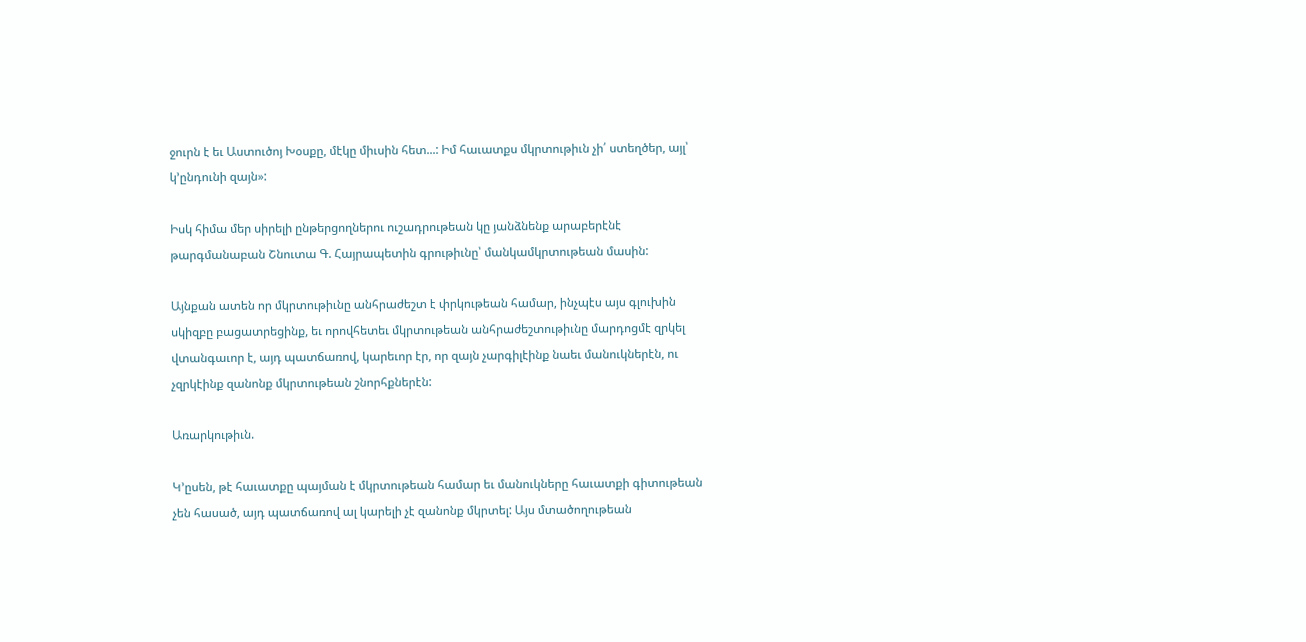ջուրն է եւ Աստուծոյ Խօսքը, մէկը միւսին հետ...: Իմ հաւատքս մկրտութիւն չի՛ ստեղծեր, այլ՝ կ՚ընդունի զայն»:

Իսկ հիմա մեր սիրելի ընթերցողներու ուշադրութեան կը յանձնենք արաբերէնէ թարգմանաբան Շնուտա Գ. Հայրապետին գրութիւնը՝ մանկամկրտութեան մասին:

Այնքան ատեն որ մկրտութիւնը անհրաժեշտ է փրկութեան համար, ինչպէս այս գլուխին սկիզբը բացատրեցինք, եւ որովհետեւ մկրտութեան անհրաժեշտութիւնը մարդոցմէ զրկել վտանգաւոր է, այդ պատճառով, կարեւոր էր, որ զայն չարգիլէինք նաեւ մանուկներէն, ու չզրկէինք զանոնք մկրտութեան շնորհքներէն:

Առարկութիւն.

Կ՚ըսեն, թէ հաւատքը պայման է մկրտութեան համար եւ մանուկները հաւատքի գիտութեան չեն հասած, այդ պատճառով ալ կարելի չէ զանոնք մկրտել: Այս մտածողութեան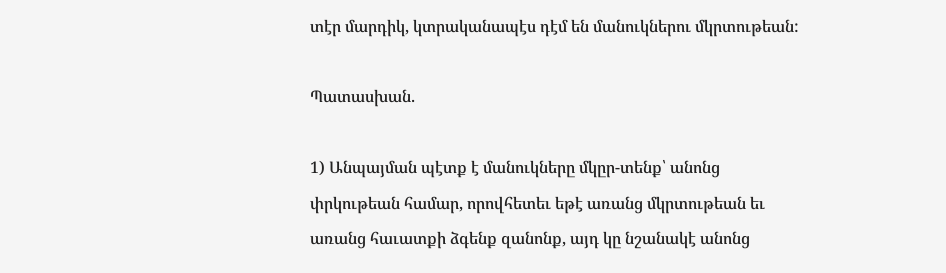տէր մարդիկ, կտրականապէս դէմ են մանուկներու մկրտութեան:

Պատասխան.

1) Անպայման պէտք է մանուկները մկըր-տենք՝ անոնց փրկութեան համար, որովհետեւ եթէ առանց մկրտութեան եւ առանց հաւատքի ձգենք զանոնք, այդ կը նշանակէ անոնց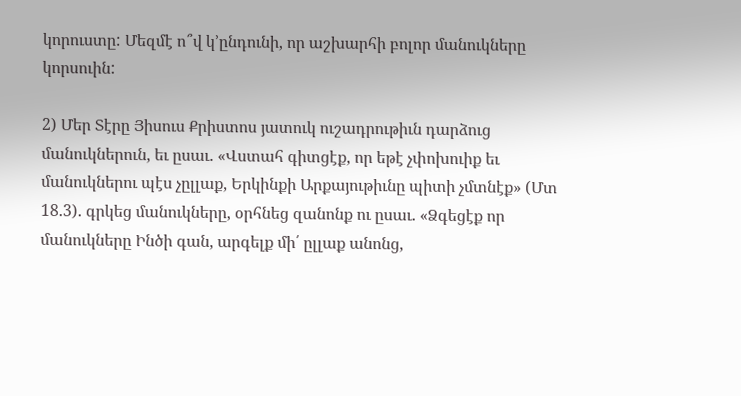կորուստը: Մեզմէ ո՞վ կ՚ընդունի, որ աշխարհի բոլոր մանուկները կորսուին:

2) Մեր Տէրը Յիսուս Քրիստոս յատուկ ուշադրութիւն դարձուց մանուկներուն, եւ ըսաւ. «Վստահ գիտցէք, որ եթէ չփոխուիք եւ մանուկներու պէս չըլլաք, Երկինքի Արքայութիւնը պիտի չմտնէք» (Մտ 18.3). գրկեց մանուկները, օրհնեց զանոնք ու ըսաւ. «Ձգեցէք որ մանուկները Ինծի գան, արգելք մի՛ ըլլաք անոնց,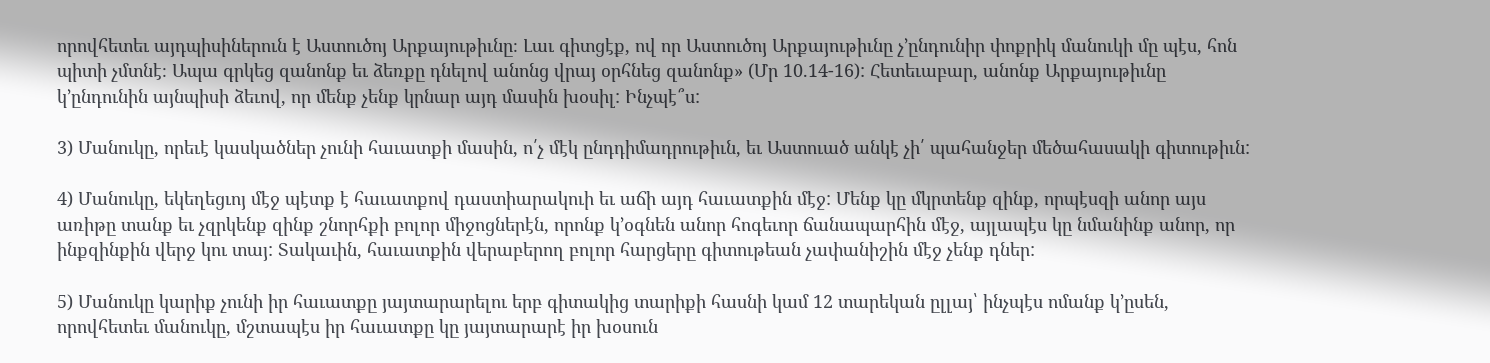որովհետեւ այդպիսիներուն է Աստուծոյ Արքայութիւնը։ Լաւ գիտցէք, ով որ Աստուծոյ Արքայութիւնը չ՚ընդունիր փոքրիկ մանուկի մը պէս, հոն պիտի չմտնէ։ Ապա գրկեց զանոնք եւ ձեռքը դնելով անոնց վրայ օրհնեց զանոնք» (Մր 10.14-16): Հետեւաբար, անոնք Արքայութիւնը կ՚ընդունին այնպիսի ձեւով, որ մենք չենք կրնար այդ մասին խօսիլ: Ինչպէ՞ս:

3) Մանուկը, որեւէ կասկածներ չունի հաւատքի մասին, ո՛չ մէկ ընդդիմադրութիւն, եւ Աստուած անկէ չի՛ պահանջեր մեծահասակի գիտութիւն:

4) Մանուկը, եկեղեցւոյ մէջ պէտք է հաւատքով դաստիարակուի եւ աճի այդ հաւատքին մէջ: Մենք կը մկրտենք զինք, որպէսզի անոր այս առիթը տանք եւ չզրկենք զինք շնորհքի բոլոր միջոցներէն, որոնք կ՚օգնեն անոր հոգեւոր ճանապարհին մէջ, այլապէս կը նմանինք անոր, որ ինքզինքին վերջ կու տայ: Տակաւին, հաւատքին վերաբերող բոլոր հարցերը գիտութեան չափանիշին մէջ չենք դներ:

5) Մանուկը կարիք չունի իր հաւատքը յայտարարելու երբ գիտակից տարիքի հասնի կամ 12 տարեկան ըլլայ՝ ինչպէս ոմանք կ՚ըսեն, որովհետեւ մանուկը, մշտապէս իր հաւատքը կը յայտարարէ իր խօսուն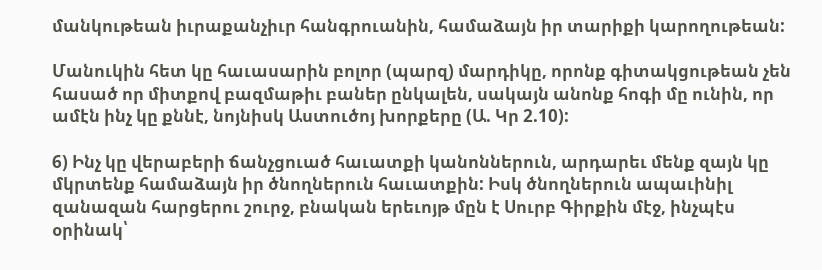մանկութեան իւրաքանչիւր հանգրուանին, համաձայն իր տարիքի կարողութեան:

Մանուկին հետ կը հաւասարին բոլոր (պարզ) մարդիկը, որոնք գիտակցութեան չեն հասած որ միտքով բազմաթիւ բաներ ընկալեն, սակայն անոնք հոգի մը ունին, որ ամէն ինչ կը քննէ, նոյնիսկ Աստուծոյ խորքերը (Ա. Կր 2.10):

6) Ինչ կը վերաբերի ճանչցուած հաւատքի կանոններուն, արդարեւ մենք զայն կը մկրտենք համաձայն իր ծնողներուն հաւատքին: Իսկ ծնողներուն ապաւինիլ զանազան հարցերու շուրջ, բնական երեւոյթ մըն է Սուրբ Գիրքին մէջ, ինչպէս օրինակ՝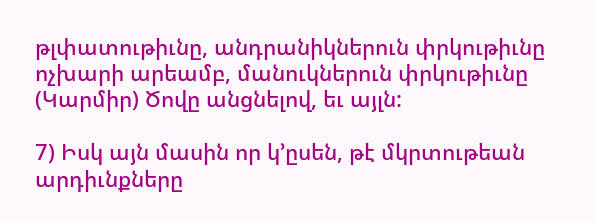թլփատութիւնը, անդրանիկներուն փրկութիւնը ոչխարի արեամբ, մանուկներուն փրկութիւնը (Կարմիր) Ծովը անցնելով, եւ այլն:

7) Իսկ այն մասին որ կ՚ըսեն, թէ մկրտութեան արդիւնքները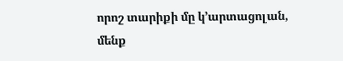որոշ տարիքի մը կ՚արտացոլան, մենք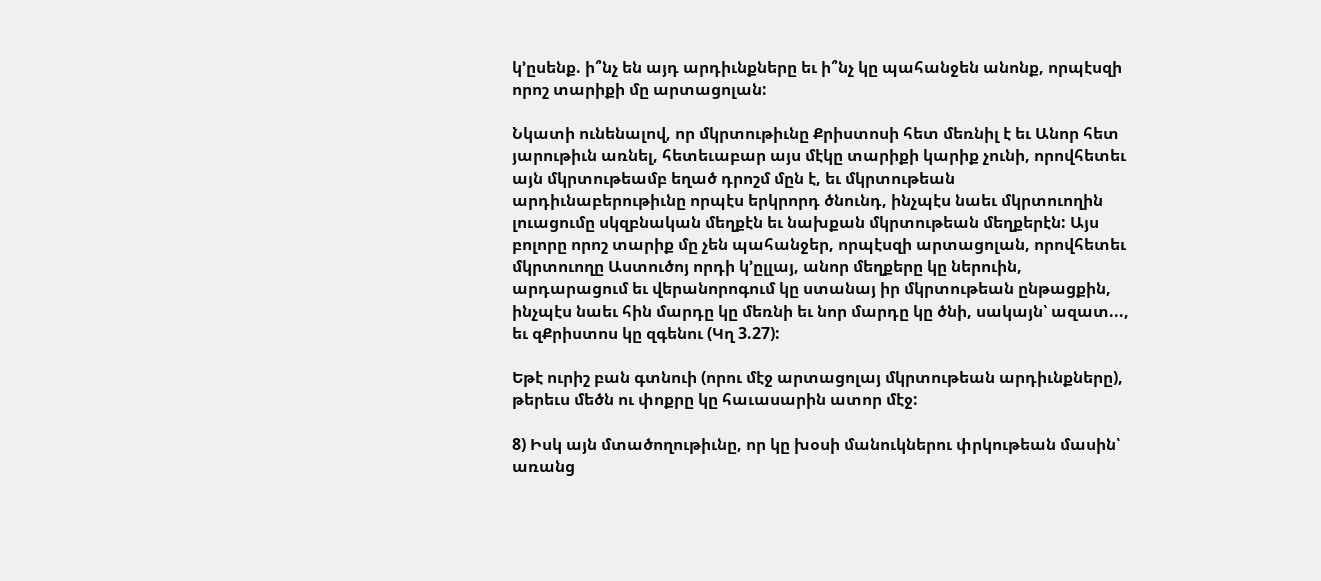կ՚ըսենք. ի՞նչ են այդ արդիւնքները եւ ի՞նչ կը պահանջեն անոնք, որպէսզի որոշ տարիքի մը արտացոլան:

Նկատի ունենալով, որ մկրտութիւնը Քրիստոսի հետ մեռնիլ է եւ Անոր հետ յարութիւն առնել, հետեւաբար այս մէկը տարիքի կարիք չունի, որովհետեւ այն մկրտութեամբ եղած դրոշմ մըն է, եւ մկրտութեան արդիւնաբերութիւնը որպէս երկրորդ ծնունդ, ինչպէս նաեւ մկրտուողին լուացումը սկզբնական մեղքէն եւ նախքան մկրտութեան մեղքերէն: Այս բոլորը որոշ տարիք մը չեն պահանջեր, որպէսզի արտացոլան, որովհետեւ մկրտուողը Աստուծոյ որդի կ՚ըլլայ, անոր մեղքերը կը ներուին, արդարացում եւ վերանորոգում կը ստանայ իր մկրտութեան ընթացքին, ինչպէս նաեւ հին մարդը կը մեռնի եւ նոր մարդը կը ծնի, սակայն՝ ազատ..., եւ զՔրիստոս կը զգենու (Կղ 3.27):

Եթէ ուրիշ բան գտնուի (որու մէջ արտացոլայ մկրտութեան արդիւնքները), թերեւս մեծն ու փոքրը կը հաւասարին ատոր մէջ:

8) Իսկ այն մտածողութիւնը, որ կը խօսի մանուկներու փրկութեան մասին՝ առանց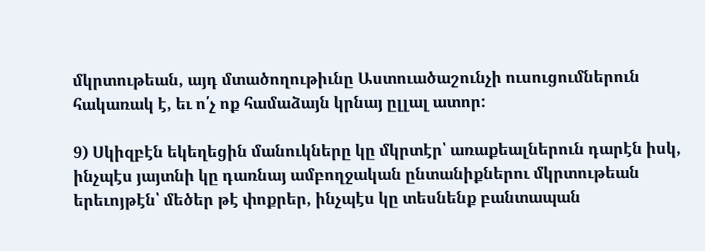մկրտութեան, այդ մտածողութիւնը Աստուածաշունչի ուսուցումներուն հակառակ է, եւ ո՛չ ոք համաձայն կրնայ ըլլալ ատոր:

9) Սկիզբէն եկեղեցին մանուկները կը մկրտէր՝ առաքեալներուն դարէն իսկ, ինչպէս յայտնի կը դառնայ ամբողջական ընտանիքներու մկրտութեան երեւոյթէն՝ մեծեր թէ փոքրեր, ինչպէս կը տեսնենք բանտապան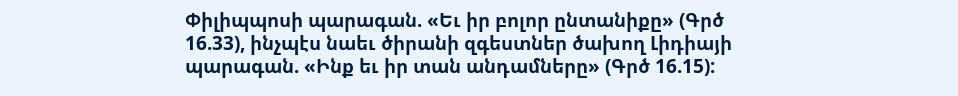Փիլիպպոսի պարագան. «Եւ իր բոլոր ընտանիքը» (Գրծ 16.33), ինչպէս նաեւ ծիրանի զգեստներ ծախող Լիդիայի պարագան. «Ինք եւ իր տան անդամները» (Գրծ 16.15):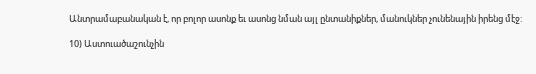Անտրամաբանական է, որ բոլոր ասոնք եւ ասոնց նման այլ ընտանիքներ, մանուկներ չունենային իրենց մէջ:

10) Աստուածաշունչին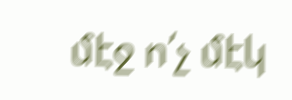մէջ ո՛չ մէկ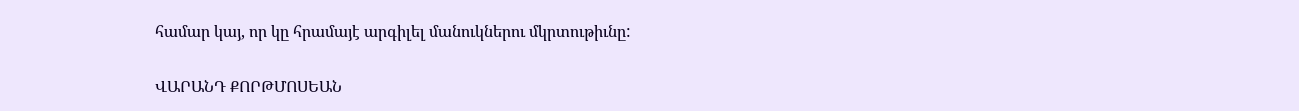համար կայ, որ կը հրամայէ արգիլել մանուկներու մկրտութիւնը:

ՎԱՐԱՆԴ ՔՈՐԹՄՈՍԵԱՆ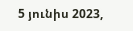5 յունիս 2023,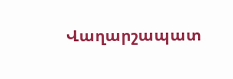Վաղարշապատ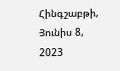Հինգշաբթի, Յունիս 8, 2023